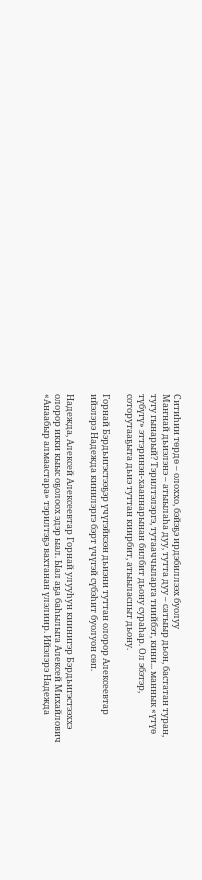Ситиһии төрдө – олоххо, бэйэҕэ ирдэбиллээх буолуу
Маҥнай дьиэлэнэ – атыылаһа дуу, тутта дуу – сатыыр дьон, бастатан туран, тугу гынарый? Тэрилтэлэргэ, тутааччыларга тиийбэт, кини... маннык «үтүө түбүгү» эттэринэн-хааннарынан билбит дьону сураһар. Ол эбэтэр, соторутааҕыта дьиэ туттан киирбит, атыыласпыт дьону.

Горнай Бэрдьигэстээҕэр үчүгэйкээн дьиэни туттан олорор Алексеевтар ийэлэрэ Надежда кинилэргэ бэрт үчүгэй сүбэһит буолуон сөп.

Надежда, Алексей Алексеевтар Горнай улууһун киинигэр Бэрдьигэстээххэ олорор икки кыыс оҕолоох эдэр ыал. Ыал аҕа баһылыга Алексей Михайлович «Анаабыр алмаастара» тэрилтэҕэ вахтанан үлэлиир. Ийэлэрэ Надежда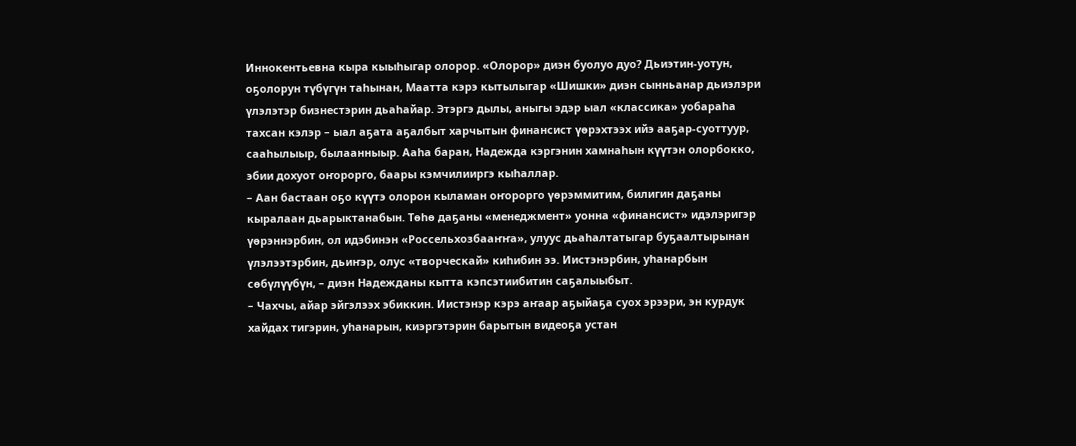Иннокентьевна кыра кыыһыгар олорор. «Олорор» диэн буолуо дуо? Дьиэтин-уотун, оҕолорун түбүгүн таһынан, Маатта кэрэ кытылыгар «Шишки» диэн сынньанар дьиэлэри үлэлэтэр бизнестэрин дьаһайар. Этэргэ дылы, аныгы эдэр ыал «классика» уобараһа тахсан кэлэр – ыал аҕата аҕалбыт харчытын финансист үөрэхтээх ийэ ааҕар-суоттуур, сааһылыыр, былаанныыр. Ааһа баран, Надежда кэргэнин хамнаһын күүтэн олорбокко, эбии дохуот оҥорорго, баары кэмчилииргэ кыһаллар.
– Аан бастаан оҕо күүтэ олорон кыламан оҥорорго үөрэммитим, билигин даҕаны кыралаан дьарыктанабын. Төһө даҕаны «менеджмент» уонна «финансист» идэлэригэр үөрэннэрбин, ол идэбинэн «Россельхозбааҥҥа», улуус дьаһалтатыгар буҕаалтырынан үлэлээтэрбин, дьиҥэр, олус «творческай» киһибин ээ. Иистэнэрбин, уһанарбын сөбүлүүбүн, – диэн Надежданы кытта кэпсэтиибитин саҕалыыбыт.
– Чахчы, айар эйгэлээх эбиккин. Иистэнэр кэрэ аҥаар аҕыйаҕа суох эрээри, эн курдук хайдах тигэрин, уһанарын, киэргэтэрин барытын видеоҕа устан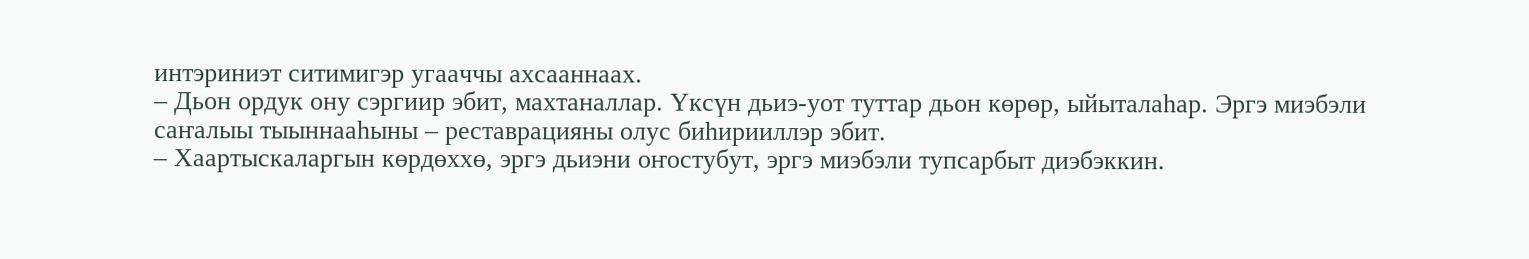интэриниэт ситимигэр угааччы ахсааннаах.
– Дьон ордук ону сэргиир эбит, махтаналлар. Үксүн дьиэ-уот туттар дьон көрөр, ыйыталаһар. Эргэ миэбэли саҥалыы тыыннааһыны – реставрацияны олус биһирииллэр эбит.
– Хаартыскаларгын көрдөххө, эргэ дьиэни оҥостубут, эргэ миэбэли тупсарбыт диэбэккин.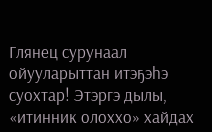Глянец сурунаал ойууларыттан итэҕэһэ суохтар! Этэргэ дылы, «итинник олоххо» хайдах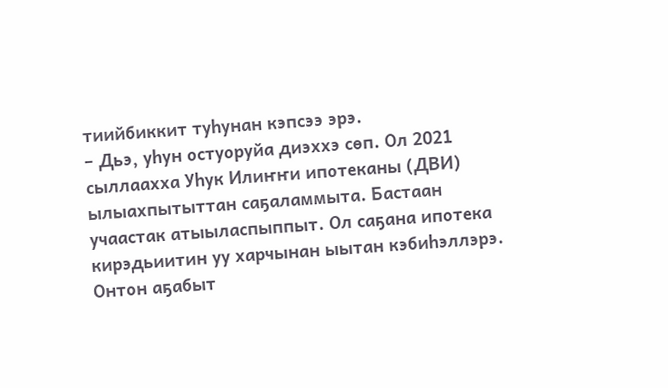тиийбиккит туһунан кэпсээ эрэ.
– Дьэ, уһун остуоруйа диэххэ сөп. Ол 2021 сыллаахха Уһук Илиҥҥи ипотеканы (ДВИ) ылыахпытыттан саҕаламмыта. Бастаан учаастак атыыласпыппыт. Ол саҕана ипотека кирэдьиитин уу харчынан ыытан кэбиһэллэрэ. Онтон аҕабыт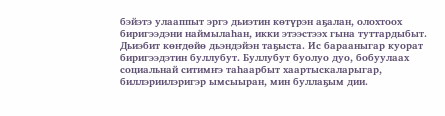бэйэтэ улааппыт эргэ дьиэтин көтүрэн аҕалан, олохтоох биригээдэни наймылаһан, икки этээстээх гына туттардыбыт. Дьиэбит көҥдөйө дьэндэйэн таҕыста. Ис барааныгар куорат биригээдэтин буллубут. Буллубут буолуо дуо, бобуулаах социальнай ситимҥэ таһаарбыт хаартыскаларыгар, биллэриилэригэр ымсыыран, мин буллаҕым дии.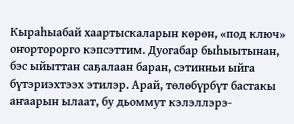Кыраһыабай хаартыскаларын көрөн, «под ключ» оҥорторорго кэпсэттим. Дуогабар быһыытынан, бэс ыйыттан саҕалаан баран, сэтинньи ыйга бүтэриэхтээх этилэр. Арай, төлөбүрбүт бастакы аҥаарын ылаат, бу дьоммут кэлэллэрэ-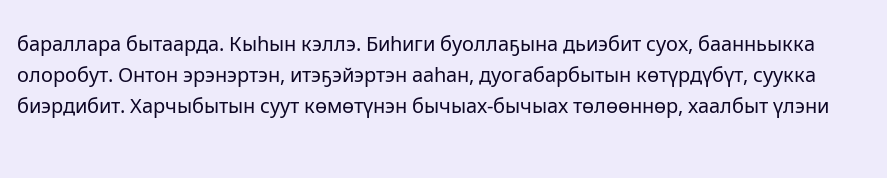бараллара бытаарда. Кыһын кэллэ. Биһиги буоллаҕына дьиэбит суох, баанньыкка олоробут. Онтон эрэнэртэн, итэҕэйэртэн ааһан, дуогабарбытын көтүрдүбүт, суукка биэрдибит. Харчыбытын суут көмөтүнэн бычыах-бычыах төлөөннөр, хаалбыт үлэни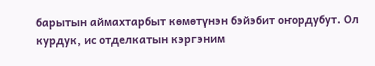барытын аймахтарбыт көмөтүнэн бэйэбит оҥордубут. Ол курдук, ис отделкатын кэргэним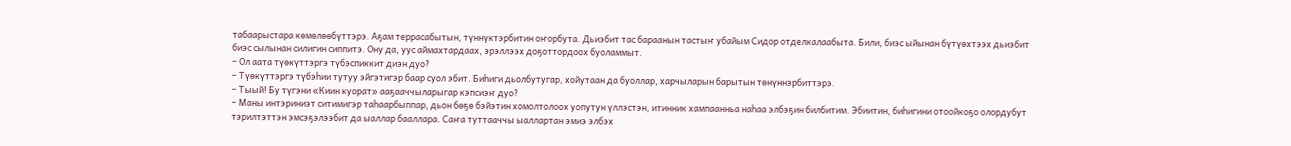табаарыстара көмөлөөбүттэрэ. Аҕам террасабытын, түннүктэрбитин оҥорбута. Дьиэбит тас бараанын тастыҥ убайым Сидор отделкалаабыта. Били, биэс ыйынан бүтүөхтээх дьиэбит биэс сылынан силигин сиппитэ. Ону да, уус аймахтардаах, эрэллээх доҕоттордоох буоламмыт.
– Ол аата түөкүттэргэ түбэспиккит диэн дуо?
– Түөкүттэргэ түбэһии тутуу эйгэтигэр баар суол эбит. Биһиги дьолбутугар, хойутаан да буоллар, харчыларын барытын төнүннэрбиттэрэ.
– Тыый! Бу түгэни «Киин куорат» ааҕааччыларыгар кэпсиэҥ дуо?
– Маны интэриниэт ситимигэр таһаарбыппар, дьон бөҕө бэйэтин хомолтолоох уопутун үллэстэн, итинник хампаанньа наһаа элбэҕин билбитим. Эбиитин, биһигини отоойкоҕо олордубут тэрилтэттэн эмсэҕэлээбит да ыаллар бааллара. Саҥа туттааччы ыаллартан эмиэ элбэх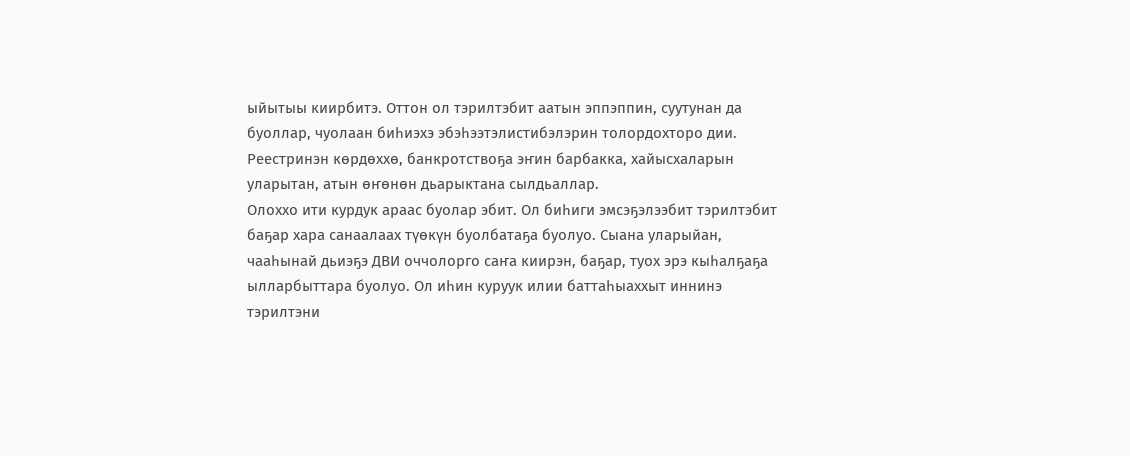ыйытыы киирбитэ. Оттон ол тэрилтэбит аатын эппэппин, суутунан да буоллар, чуолаан биһиэхэ эбэһээтэлистибэлэрин толордохторо дии. Реестринэн көрдөххө, банкротствоҕа эҥин барбакка, хайысхаларын уларытан, атын өҥөнөн дьарыктана сылдьаллар.
Олоххо ити курдук араас буолар эбит. Ол биһиги эмсэҕэлээбит тэрилтэбит баҕар хара санаалаах түөкүн буолбатаҕа буолуо. Сыана уларыйан, чааһынай дьиэҕэ ДВИ оччолорго саҥа киирэн, баҕар, туох эрэ кыһалҕаҕа ылларбыттара буолуо. Ол иһин куруук илии баттаһыаххыт иннинэ тэрилтэни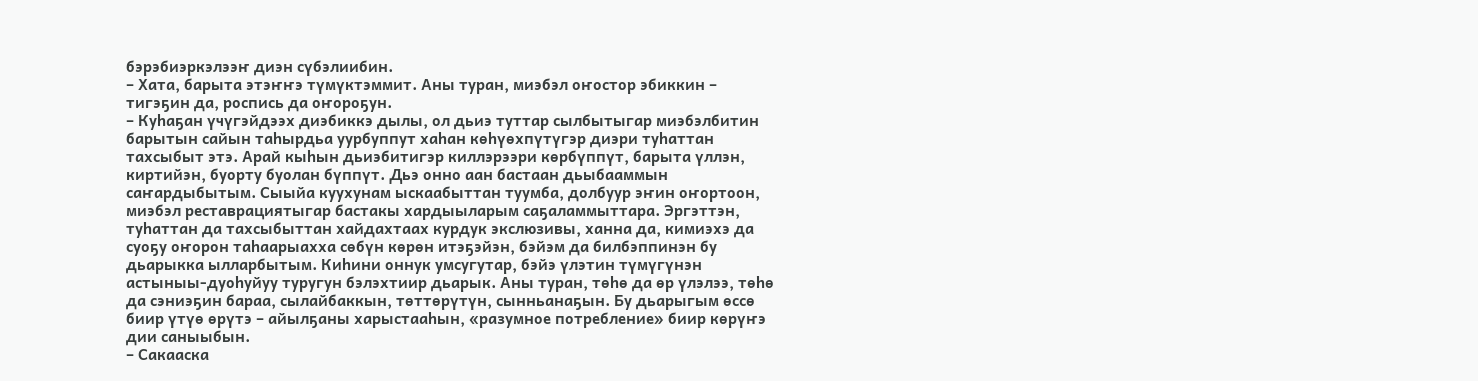бэрэбиэркэлээҥ диэн сүбэлиибин.
– Хата, барыта этэҥҥэ түмүктэммит. Аны туран, миэбэл оҥостор эбиккин – тигэҕин да, роспись да оҥороҕун.
– Куһаҕан үчүгэйдээх диэбиккэ дылы, ол дьиэ туттар сылбытыгар миэбэлбитин барытын сайын таһырдьа уурбуппут хаһан көһүөхпүтүгэр диэри туһаттан тахсыбыт этэ. Арай кыһын дьиэбитигэр киллэрээри көрбүппүт, барыта үллэн, киртийэн, буорту буолан бүппүт. Дьэ онно аан бастаан дьыбааммын саҥардыбытым. Сыыйа куухунам ыскаабыттан туумба, долбуур эҥин оҥортоон, миэбэл реставрациятыгар бастакы хардыыларым саҕаламмыттара. Эргэттэн, туһаттан да тахсыбыттан хайдахтаах курдук экслюзивы, ханна да, кимиэхэ да суоҕу оҥорон таһаарыахха сөбүн көрөн итэҕэйэн, бэйэм да билбэппинэн бу дьарыкка ылларбытым. Киһини оннук умсугутар, бэйэ үлэтин түмүгүнэн астыныы-дуоһуйуу туругун бэлэхтиир дьарык. Аны туран, төһө да өр үлэлээ, төһө да сэниэҕин бараа, сылайбаккын, төттөрүтүн, сынньанаҕын. Бу дьарыгым өссө биир үтүө өрүтэ – айылҕаны харыстааһын, «разумное потребление» биир көрүҥэ дии саныыбын.
– Сакааска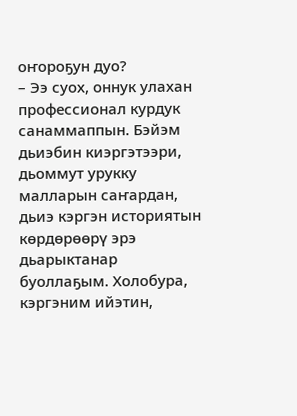оҥороҕун дуо?
– Ээ суох, оннук улахан профессионал курдук санаммаппын. Бэйэм дьиэбин киэргэтээри, дьоммут урукку малларын саҥардан, дьиэ кэргэн историятын көрдөрөөрү эрэ дьарыктанар буоллаҕым. Холобура, кэргэним ийэтин,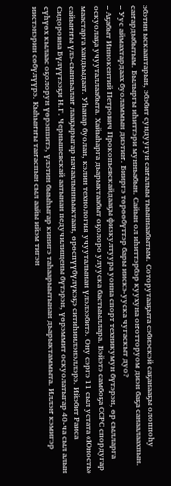эбэтин ыскааптарын, эбэбит сундуугун саҥалыы тыыннаабытым. Соторутааҕыта сэбиэскэй саҕанааҕы олоппоһу саҥардыбытым. Былыргы иһиттэри мунньабын. Сайын ол иһиттэрбэр куухуна оҥотторуом диэн баҕа санаалаахпын.
– Уус аймахтардаах буоламмын диэтиҥ. Бииргэ төрөөбүттэр бары иискэ-ууска чугаскыт дуо?
– Аҕабыт Иннокентий Петрович Прокопьевскайдааҕы физкултуура уонна спорт техникумун бүтэрэн, өр сылларга оскуолаҕа учууталлаабыта. Хайыһарга дьарыктаабыт оҕолоро улууска бастыыллара. Бэйэтэ самбоҕа ССРС спордугар маастарга хандьыдаат. Уһанар буолан, кэлин технология учууталынан үлэлээбитэ. Ону сэргэ 11 сыл устата «Юность» сайыҥҥы үлэ-сынньалаҥ лааҕырыгар начаалынньыктаан, өрөспүүбүлүкэҕэ ситиһиилэнэллэрэ. Ийэбит Раиса Сидоровна Бүлүүтээҕи Н.Г. Чернышевскай аатынан педучилищены бүтэрэн, үөрэммит оскуолатыгар 40-ча сыл алын сүһүөх кылаас оҕолорун үөрэппитэ, үлэтин быыһыгар кинигэ таһаарыытынан дьарыктаммыта. Иллэҥ кэмигэр иистэнэрин сөбүлүүрэ. Кыһыҥҥы таҥаспын сыл аайы ийэм тигэн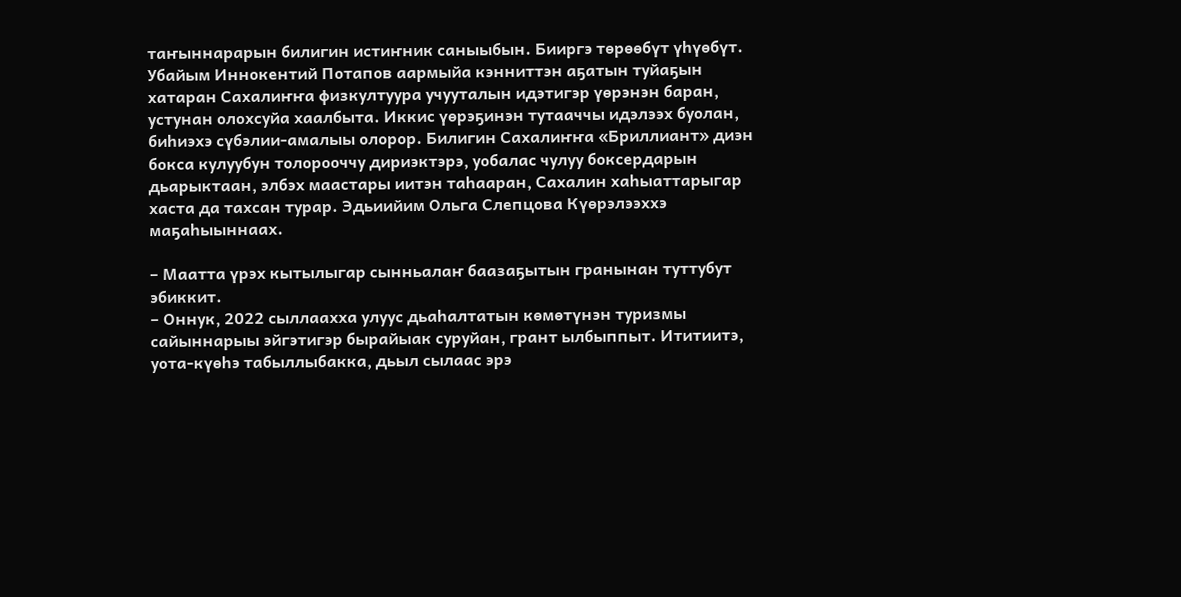таҥыннарарын билигин истиҥник саныыбын. Бииргэ төрөөбүт үһүөбүт. Убайым Иннокентий Потапов аармыйа кэнниттэн аҕатын туйаҕын хатаран Сахалиҥҥа физкултуура учууталын идэтигэр үөрэнэн баран, устунан олохсуйа хаалбыта. Иккис үөрэҕинэн тутааччы идэлээх буолан, биһиэхэ сүбэлии-амалыы олорор. Билигин Сахалиҥҥа «Бриллиант» диэн бокса кулуубун толорооччу дириэктэрэ, уобалас чулуу боксердарын дьарыктаан, элбэх маастары иитэн таһааран, Сахалин хаһыаттарыгар хаста да тахсан турар. Эдьиийим Ольга Слепцова Күөрэлээххэ маҕаһыыннаах.

– Маатта үрэх кытылыгар сынньалаҥ баазаҕытын гранынан туттубут эбиккит.
– Оннук, 2022 сыллаахха улуус дьаһалтатын көмөтүнэн туризмы сайыннарыы эйгэтигэр бырайыак суруйан, грант ылбыппыт. Ититиитэ, уота-күөһэ табыллыбакка, дьыл сылаас эрэ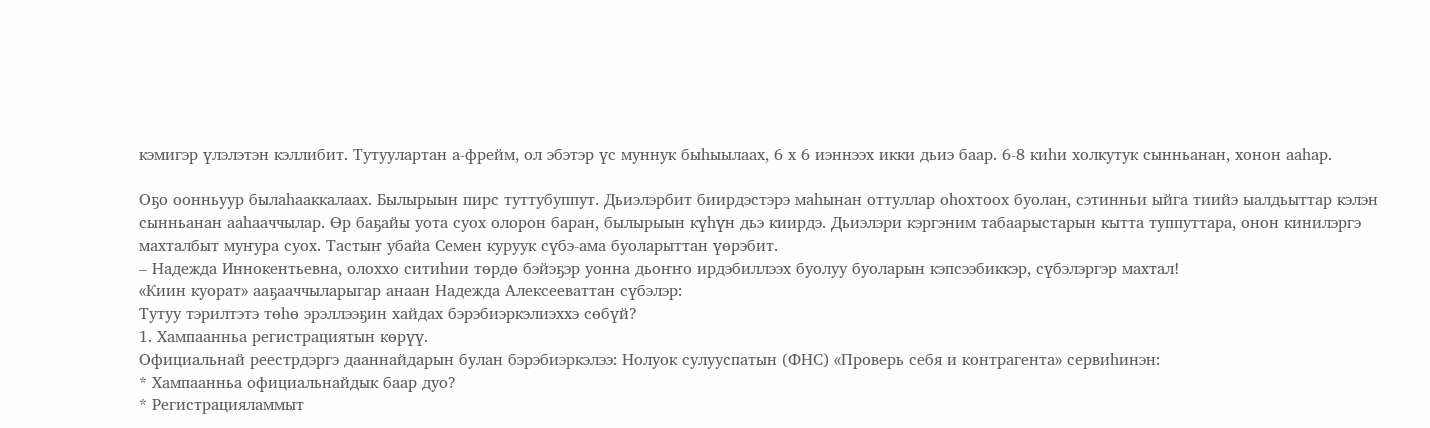кэмигэр үлэлэтэн кэллибит. Тутуулартан а-фрейм, ол эбэтэр үс муннук быһыылаах, 6 х 6 иэннээх икки дьиэ баар. 6-8 киһи холкутук сынньанан, хонон ааһар.

Оҕо оонньуур былаһааккалаах. Былырыын пирс туттубуппут. Дьиэлэрбит биирдэстэрэ маһынан оттуллар оһохтоох буолан, сэтинньи ыйга тиийэ ыалдьыттар кэлэн сынньанан ааһааччылар. Өр баҕайы уота суох олорон баран, былырыын күһүн дьэ киирдэ. Дьиэлэри кэргэним табаарыстарын кытта туппуттара, онон кинилэргэ махталбыт муҥура суох. Тастыҥ убайа Семен куруук сүбэ-ама буоларыттан үөрэбит.
– Надежда Иннокентьевна, олоххо ситиһии төрдө бэйэҕэр уонна дьоҥҥо ирдэбиллээх буолуу буоларын кэпсээбиккэр, сүбэлэргэр махтал!
«Киин куорат» ааҕааччыларыгар анаан Надежда Алексееваттан сүбэлэр:
Тутуу тэрилтэтэ төһө эрэллээҕин хайдах бэрэбиэркэлиэххэ сөбүй?
1. Хампаанньа регистрациятын көрүү.
Официальнай реестрдэргэ дааннайдарын булан бэрэбиэркэлээ: Нолуок сулууспатын (ФНС) «Проверь себя и контрагента» сервиһинэн:
* Хампаанньа официальнайдык баар дуо?
* Регистрацияламмыт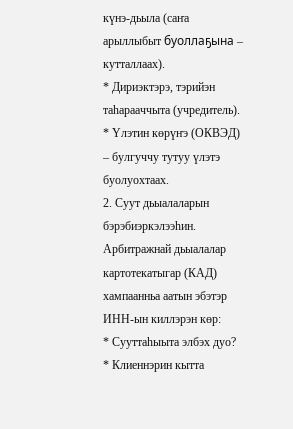күнэ-дьыла (саҥа арыллыбыт буоллаҕына – кутталлаах).
* Дириэктэрэ, тэрийэн таһарааччыта (учредитель).
* Үлэтин көрүҥэ (ОКВЭД) – булгуччу тутуу үлэтэ буолуохтаах.
2. Суут дьыалаларын бэрэбиэркэлээһин.
Арбитражнай дьыалалар картотекатыгар (КАД) хампаанньа аатын эбэтэр ИНН-ын киллэрэн көр:
* Сууттаһыыта элбэх дуо?
* Клиеннэрин кытта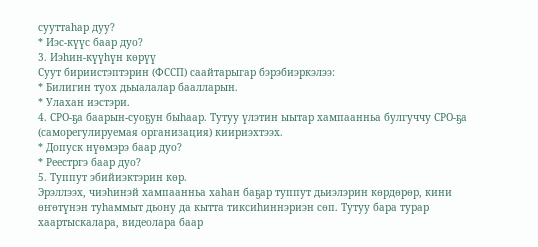сууттаһар дуу?
* Иэс-күүс баар дуо?
3. Иэһин-күүһүн көрүү
Суут бириистэптэрин (ФССП) саайтарыгар бэрэбиэркэлээ:
* Билигин туох дьыалалар баалларын.
* Улахан иэстэри.
4. СРО-ҕа баарын-суоҕун быһаар. Тутуу үлэтин ыытар хампаанньа булгуччу СРО-ҕа (саморегулируемая организация) киириэхтээх.
* Допуск нүөмэрэ баар дуо?
* Реестргэ баар дуо?
5. Туппут эбийиэктэрин көр.
Эрэллээх, чиэһинэй хампаанньа хаһан баҕар туппут дьиэлэрин көрдөрөр, кини өҥөтүнэн туһаммыт дьону да кытта тиксиһиннэриэн сөп. Тутуу бара турар хаартыскалара, видеолара баар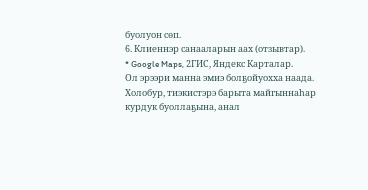буолуон сөп.
6. Клиеннэр санааларын аах (отзывтар).
* Google Maps, 2ГИС, Яндекс Карталар.
Ол эрээри манна эмиэ болҕойуохха наада. Холобур, тиэкистэрэ барыта майгыннаһар курдук буоллаҕына, анал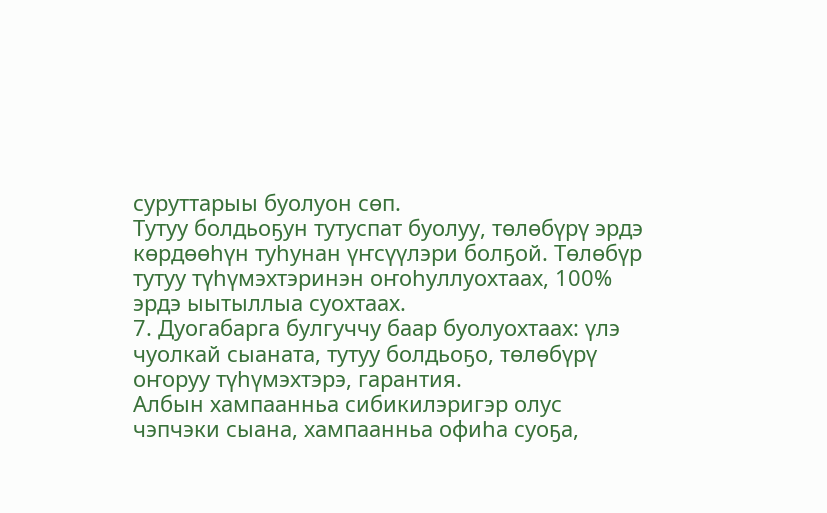суруттарыы буолуон сөп.
Тутуу болдьоҕун тутуспат буолуу, төлөбүрү эрдэ көрдөөһүн туһунан үҥсүүлэри болҕой. Төлөбүр тутуу түһүмэхтэринэн оҥоһуллуохтаах, 100% эрдэ ыытыллыа суохтаах.
7. Дуогабарга булгуччу баар буолуохтаах: үлэ чуолкай сыаната, тутуу болдьоҕо, төлөбүрү оҥоруу түһүмэхтэрэ, гарантия.
Албын хампаанньа сибикилэригэр олус чэпчэки сыана, хампаанньа офиһа суоҕа,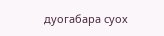дуогабара суох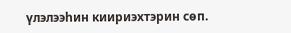үлэлээһин киириэхтэрин сөп.